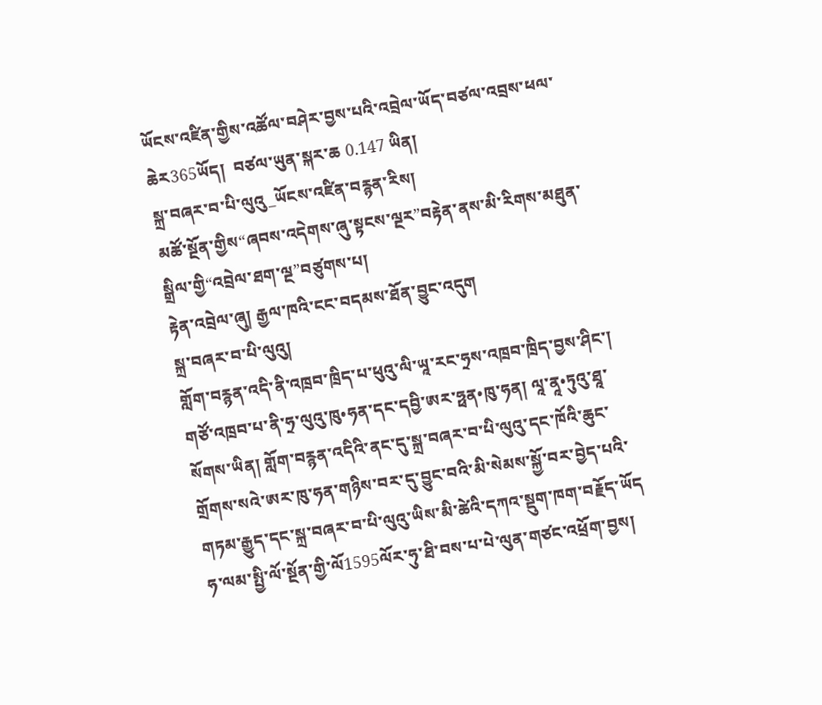ཡོངས་འཛིན་གྱིས་འཚོལ་བཤེར་བྱས་པའི་འབྲེལ་ཡོད་བཙལ་འབྲས་ཕལ་ཆེར365ཡོད།  བཙལ་ཡུན་སྐར་ཆ 0.147 ཡིན།
སྐྲ་བཞར་བ་པི་ལུའུ_ཡོངས་འཛིན་བརྙན་རིས།
མཚོ་སྔོན་གྱིས“ཞབས་འདེགས་ཞུ་སྟངས་ལྔར”བརྟེན་ནས་མི་རིགས་མཐུན་སྒྲིལ་གྱི“འབྲེལ་ཐག་ལྔ”བཙུགས་པ།
རྟེན་འབྲེལ་ཞུ། རྒྱལ་ཁའི་ངང་བདམས་ཐོན་བྱུང་འདུག
སྐྲ་བཞར་བ་པི་ལུའུ།
གློག་བརྙན་འདི་ནི་འཁྲབ་ཁྲིད་པ་ཕུའུ་ལི་ཡཱ་རང་ཧྲས་འཁྲབ་ཁྲིད་བྱས་ཤིང་། གཙོ་འཁྲབ་པ་ནི་ཧྲ་ལུའུ་ཁུ•ཧན་དང་དབྱི་ཨར་ཧྥན•ཁུ་ཧན། ལཱ་ནཱ•ཏུའུ་ཐཱ་སོགས་ཡིན། གློག་བརྙན་འདིའི་ནང་དུ་སྐྲ་བཞར་བ་པི་ལུའུ་དང་ཁོའི་ཆུང་གྲོགས་སའེ་ཨར་ཁུ་ཧན་གཉིས་བར་དུ་བྱུང་བའི་མི་སེམས་སྐྱོ་བར་བྱེད་པའི་གཏམ་རྒྱུད་དང་སྐྲ་བཞར་བ་པི་ལུའུ་ཡིས་མི་ཚེའི་དཀའ་སྡུག་ཁག་བརྗོད་ཡོད
ཧ་ལམ་སྤྱི་ལོ་སྔོན་གྱི་ལོ1595ལོར་ཧུ་ཐི་བས་པ་པེ་ལུན་གཙང་འཕྲོག་བྱས།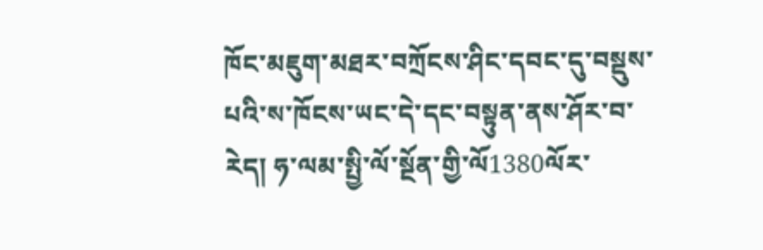ཁོང་མཇུག་མཐར་བཀྲོངས་ཤིང་དབང་དུ་བསྡུས་པའི་ས་ཁོངས་ཡང་དེ་དང་བསྟུན་ནས་ཤོར་བ་རེད། ཧ་ལམ་སྤྱི་ལོ་སྔོན་གྱི་ལོ1380ལོར་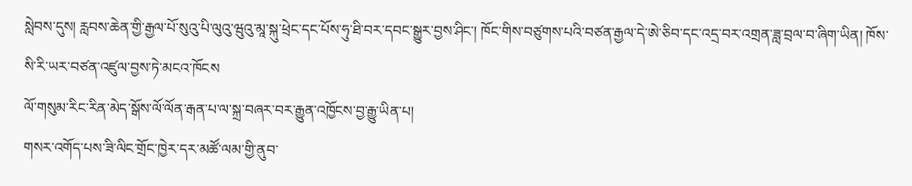སླེབས་དུས། རླབས་ཆེན་གྱི་རྒྱལ་པོ་སུའུ་པི་ལུའུ་ཝུའུ་མཱ་སྐུ་ཕྲེང་དང་པོས་ཧུ་ཐི་བར་དབང་སྒྱུར་བྱས་ཤིང་། ཁོང་གིས་བཙུགས་པའི་བཙན་རྒྱལ་དེ་ཨེ་ཅིབ་དང་འདྲ་བར་འགྲན་ཟླ་བྲལ་བ་ཞིག་ཡིན། ཁོས་སི་རི་ཡར་བཙན་འཛུལ་བྱས་ཏེ་མངའ་ཁོངས
ལོ་གསུམ་རིང་རིན་མེད་སྒོས་ལོ་ལོན་རྒན་པ་ལ་སྐྲ་བཞར་བར་རྒྱུན་འཁྱོངས་བྱ་རྒྱུ་ཡིན་པ།
གསར་འགོད་པས་ཟི་ལིང་གྲོང་ཁྱེར་དར་མཚོ་ལམ་གྱི་ནུབ་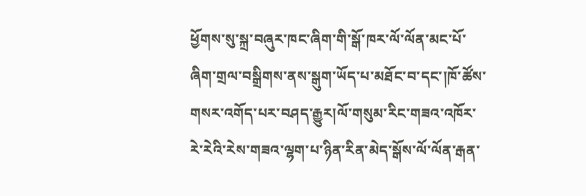ཕྱོགས་སུ་སྐྲ་བཞུར་ཁང་ཞིག་གི་སྒོ་ཁར་ལོ་ལོན་མང་པོ་ཞིག་གྲལ་བསྒྲིགས་ནས་སྒུག་ཡོད་པ་མཐོང་བ་དང་།ཁོ་ཚོས་གསར་འགོད་པར་བཤད་རྒྱུར།ལོ་གསུམ་རིང་གཟའ་འཁོར་རེ་རེའི་རེས་གཟའ་ལྷག་པ་ཉིན་རིན་མེད་སྒོས་ལོ་ལོན་རྒན་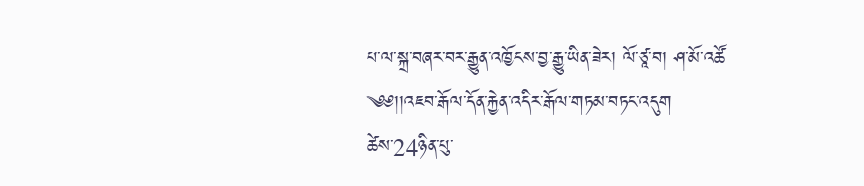པ་ལ་སྐྲ་བཞར་བར་རྒྱུན་འཁྱོངས་བྱ་རྒྱུ་ཡིན་ཟེར། ལོ་ཙཱ་བ། ཤ་མོ་འཚོ
༄༅།།འཇབ་རྒོལ་དོན་རྐྱེན་འདིར་རྒོལ་གཏམ་བཏང་འདུག
ཚེས་24ཉིན་པུ་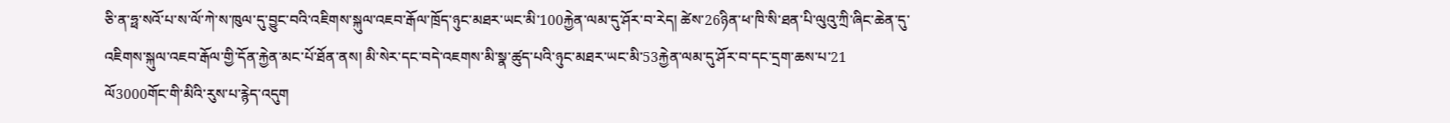ཅི་ན་ཧྥ་སའོ་པ་ས་ལོ་ཀེ་ས་ཁུལ་དུ་བྱུང་བའི་འཇིགས་སྐུལ་འཇབ་རྒོལ་ཁྲོད་ཉུང་མཐར་ཡང་མི་100རྐྱེན་ལམ་དུ་ཤོར་བ་རེད། ཚེས་26ཉིན་ཕ་ཁི་སི་ཐན་པི་ལུའུ་ཀྲི་ཞིང་ཆེན་དུ་འཇིགས་སྐུལ་འཇབ་རྒོལ་གྱི་དོན་རྐྱེན་མང་པོ་ཐོན་ནས། མི་སེར་དང་བདེ་འཇགས་མི་སྣ་ཚུད་པའི་ཉུང་མཐར་ཡང་མི་53རྐྱེན་ལམ་དུ་ཤོར་བ་དང་དྲག་ཆས་པ་21
ལོ3000གོང་གི་མིའི་རུས་པ་རྙེད་འདུག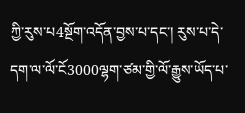ཀྱི་རུས་པ4སྔོག་འདོན་བྱས་པ་དང་། རུས་པ་དེ་དག་ལ་ལོ་ངོ3000ལྷག་ཙམ་གྱི་ལོ་རྒྱུས་ཡོད་པ་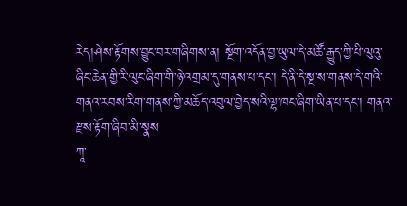རེད།ཤེས་རྟོགས་བྱུང་བར་གཞིགས་ན། སྔོག་འདོན་བྱ་ཡུལ་དེ་མཚོ་རྒྱུད་ཀྱི་པི་ལུའུ་ཞིང་ཆེན་གྱི་རི་ལུང་ཞིག་གི་ཉེ་འགྲམ་དུ་གནས་པ་དང་། དེ་ནི་དེ་སྔ་ས་གནས་དེ་གའི་གནའ་རབས་རིག་གནས་ཀྱི་མཆོད་འབུལ་བྱེད་སའི་ལྷ་ཁང་ཞིག་ཡིན་པ་དང་། གནའ་རྫས་རྟོག་ཞིབ་མི་སྣས
ཀཱ་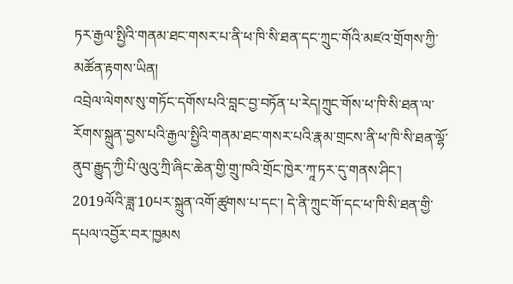ཏར་རྒྱལ་སྤྱིའི་གནམ་ཐང་གསར་པ་ནི་ཕ་ཁི་སི་ཐན་དང་ཀྲུང་གོའི་མཛའ་གྲོགས་ཀྱི་མཚོན་རྟགས་ཡིན།
འབྲེལ་ལེགས་སུ་གཏོང་དགོས་པའི་བླང་བྱ་བཏོན་པ་རེད།ཀྲུང་གོས་ཕ་ཁི་སི་ཐན་ལ་རོགས་སྐྲུན་བྱས་པའི་རྒྱལ་སྤྱིའི་གནམ་ཐང་གསར་པའི་རྣམ་གྲངས་ནི་ཕ་ཁི་སི་ཐན་ལྷོ་ནུབ་རྒྱུད་ཀྱི་པི་ལུའུ་ཀྲི་ཞིང་ཆེན་གྱི་གྲུ་ཁའི་གྲོང་ཁྱེར་ཀཱ་ཏར་དུ་གནས་ཤིང་། 2019ལོའི་ཟླ་10པར་སྐྲུན་འགོ་ཚུགས་པ་དང་། དེ་ནི་ཀྲུང་གོ་དང་ཕ་ཁི་སི་ཐན་གྱི་དཔལ་འབྱོར་བར་ཁྱམས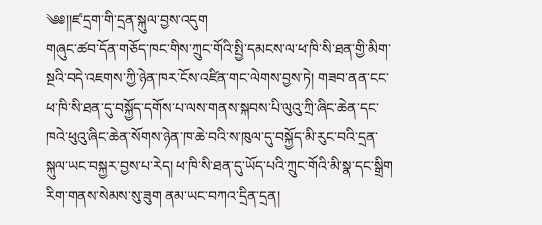༄༅།།ཛ་དྲག་གི་དྲན་སྐུལ་བྱས་འདུག
གཞུང་ཚབ་དོན་གཅོད་ཁང་གིས་ཀྲུང་གོའི་སྤྱི་དམངས་ལ་ཕ་ཁི་སི་ཐན་གྱི་མིག་སྔའི་བདེ་འཇགས་ཀྱི་ཉེན་ཁར་ངོས་འཛིན་གང་ལེགས་བྱས་ཏེ། གཟབ་ནན་ངང་ཕ་ཁི་སི་ཐན་དུ་བསྐྱོད་དགོས་པ་ལས་གནས་སྐབས་པི་ལུའུ་ཀྲི་ཞིང་ཆེན་དང་ཁའེ་ཕུའུ་ཞིང་ཆེན་སོགས་ཉེན་ཁ་ཆེ་བའི་ས་ཁུལ་དུ་བསྐྱོད་མི་རུང་བའི་དྲན་སྐུལ་ཡང་བསྐྱར་བྱས་པ་རེད། ཕ་ཁི་སི་ཐན་དུ་ཡོད་པའི་ཀྲུང་གོའི་མི་སྣ་དང་སྒྲིག
རིག་གནས་སེམས་སུ་ཟུག ནམ་ཡང་བཀའ་དྲིན་དྲན།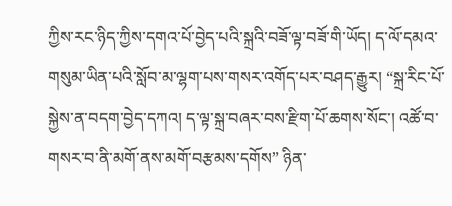ཀྱིས་རང་ཉིད་ཀྱིས་དགའ་པོ་བྱེད་པའི་སྐྲའི་བཟོ་ལྟ་བཟོ་གི་ཡོད། ད་ལོ་དམའ་གསུམ་ཡིན་པའི་སློབ་མ་ལྷག་པས་གསར་འགོད་པར་བཤད་རྒྱུར། “སྐྲ་རིང་པོ་སྐྱེས་ན་བདག་བྱེད་དཀའ། ད་ལྟ་སྐྲ་བཞར་བས་རྫིག་པོ་ཆགས་སོང་། འཚོ་བ་གསར་བ་ནི་མགོ་ནས་མགོ་བརྩམས་དགོས” ཉིན་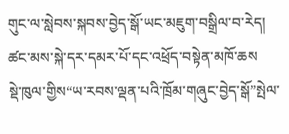གུང་ལ་སླེབས་སྐབས་བྱེད་སྒོ་ཡང་མཇུག་བསྒྲིལ་བ་རེད། ཚང་མས་སྐེ་དར་དམར་པོ་དང་འཕྲོད་བསྟེན་མཁོ་ཆས
སྡེ་ཁུལ་གྱིས“ཡ་རབས་ལྡན་པའི་ཁྲོམ་གཞུང་བྱེད་སྒོ”སྤེལ་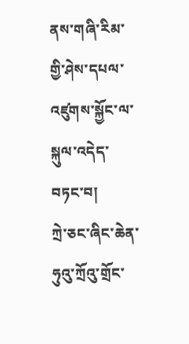ནས་གཞི་རིམ་གྱི་ཤེས་དཔལ་འཛུགས་སྐྱོང་ལ་སྐུལ་འདེད་བཏང་བ།
ཀྲེ་ཅང་ཞིང་ཆེན་ཧུའུ་ཀྲོའུ་གྲོང་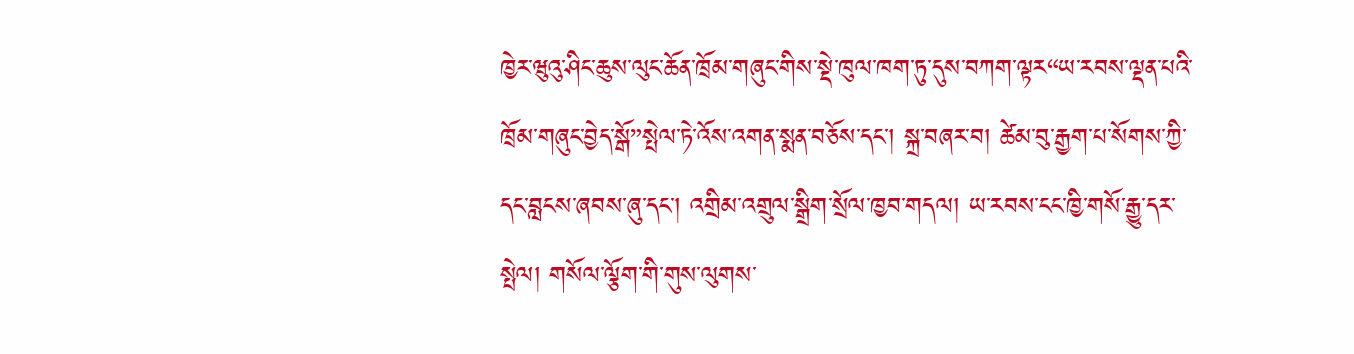ཁྱེར་ཝུའུ་ཤིང་ཆུས་ལུང་ཆོན་ཁྲོམ་གཞུང་གིས་སྡེ་ཁུལ་ཁག་ཏུ་དུས་བཀག་ལྟར“ཡ་རབས་ལྡན་པའི་ཁྲོམ་གཞུང་བྱེད་སྒོ”སྤེལ་ཏེ་འོས་འགན་སྨན་བཅོས་དང་། སྐྲ་བཞར་བ། ཚེམ་བུ་རྒྱག་པ་སོགས་ཀྱི་དང་བླངས་ཞབས་ཞུ་དང་། འགྲིམ་འགྲུལ་སྒྲིག་སྲོལ་ཁྱབ་གདལ། ཡ་རབས་ངང་ཁྱི་གསོ་རྒྱུ་དར་སྤེལ། གསོལ་ལྕོག་གི་གུས་ལུགས་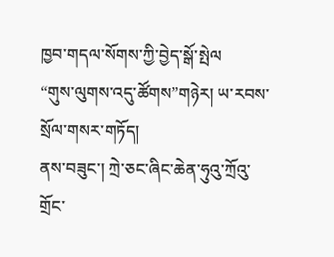ཁྱབ་གདལ་སོགས་ཀྱི་བྱེད་སྒོ་སྤེལ
“གུས་ལུགས་འདུ་ཚོགས”གཉེར། ཡ་རབས་སྲོལ་གསར་གཏོད།
ནས་བཟུང་། ཀྲེ་ཅང་ཞིང་ཆེན་ཧུའུ་ཀྲོའུ་གྲོང་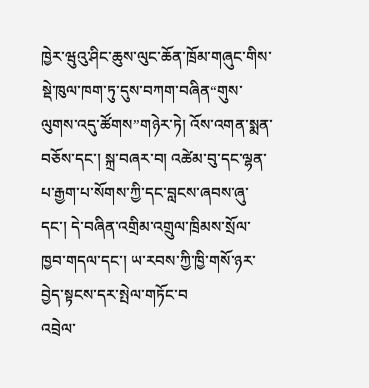ཁྱེར་ཝུའུ་ཤིང་ཆུས་ལུང་ཆོན་ཁྲོམ་གཞུང་གིས་སྡེ་ཁུལ་ཁག་ཏུ་དུས་བཀག་བཞིན“གུས་ལུགས་འདུ་ཚོགས”གཉེར་ཏེ། འོས་འགན་སྨན་བཅོས་དང་། སྐྲ་བཞར་བ། འཚེམ་བུ་དང་ལྷན་པ་རྒྱག་པ་སོགས་ཀྱི་དང་བླངས་ཞབས་ཞུ་དང་། དེ་བཞིན་འགྲིམ་འགྲུལ་ཁྲིམས་སྲོལ་ཁྱབ་གདལ་དང་། ཡ་རབས་ཀྱི་ཁྱི་གསོ་ཉར་བྱེད་སྟངས་དར་སྤེལ་གཏོང་བ
འབྲེལ་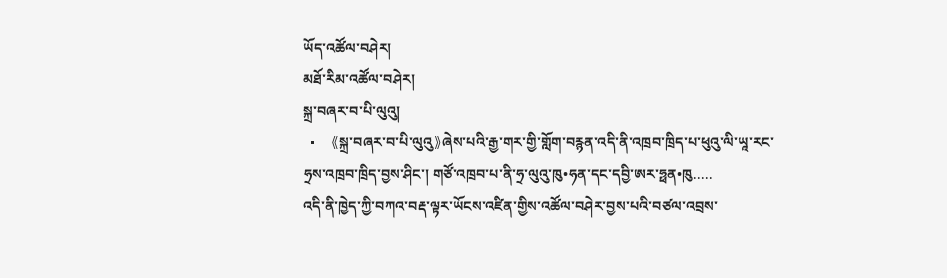ཡོད་འཚོལ་བཤེར།
མཐོ་རིམ་འཚོལ་བཤེར།
སྐྲ་བཞར་བ་པི་ལུའུ།
  •     《སྐྲ་བཞར་བ་པི་ལུའུ》ཞེས་པའི་རྒྱ་གར་གྱི་གློག་བརྙན་འདི་ནི་འཁྲབ་ཁྲིད་པ་ཕུའུ་ལི་ཡཱ་རང་ཧྲས་འཁྲབ་ཁྲིད་བྱས་ཤིང་། གཙོ་འཁྲབ་པ་ནི་ཧྲ་ལུའུ་ཁུ•ཧན་དང་དབྱི་ཨར་ཧྥན•ཁུ.....
འདི་ནི་ཁྱེད་ཀྱི་བཀའ་བརྡ་ལྟར་ཡོངས་འཛིན་གྱིས་འཚོལ་བཤེར་བྱས་པའི་བཙལ་འབྲས་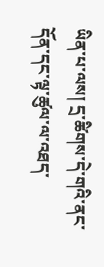ཡིན་པ་ལས། དྲ་ཚིགས་དེ་གའི་ནང་དོན་དང་ལྟ་ཚུལ་ལ་འཐད་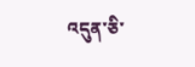འདུན་ཅི་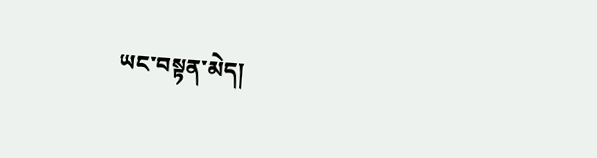ཡང་བསྟན་མེད།